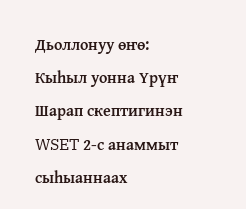Дьоллонуу өҥө: Кыһыл уонна Үрүҥ
Шарап скептигинэн WSET 2-с анаммыт сыһыаннаах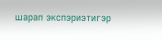шарап экспэриэтигэр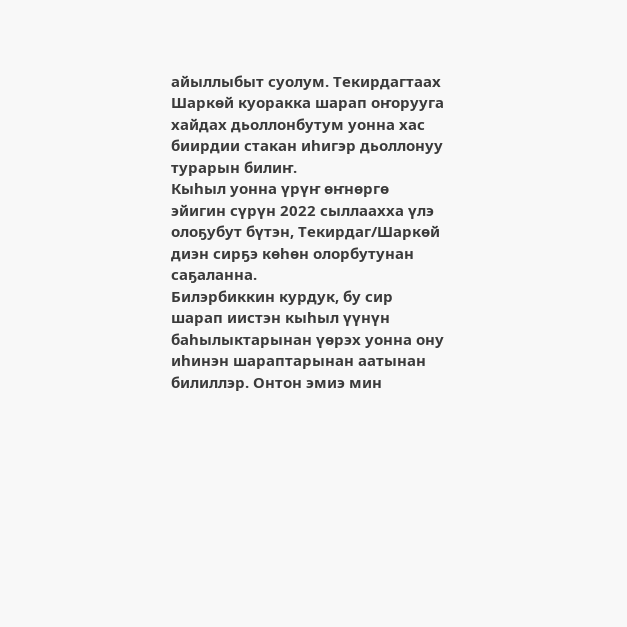айыллыбыт суолум. Текирдагтаах Шаркөй куоракка шарап оҥорууга хайдах дьоллонбутум уонна хас биирдии стакан иһигэр дьоллонуу турарын билиҥ.
Кыһыл уонна үрүҥ өҥнөргө эйигин сүрүн 2022 сыллаахха үлэ олоҕубут бүтэн, Текирдаг/Шаркөй диэн сирҕэ көһөн олорбутунан саҕаланна.
Билэрбиккин курдук, бу сир шарап иистэн кыһыл үүнүн баһылыктарынан үөрэх уонна ону иһинэн шараптарынан аатынан билиллэр. Онтон эмиэ мин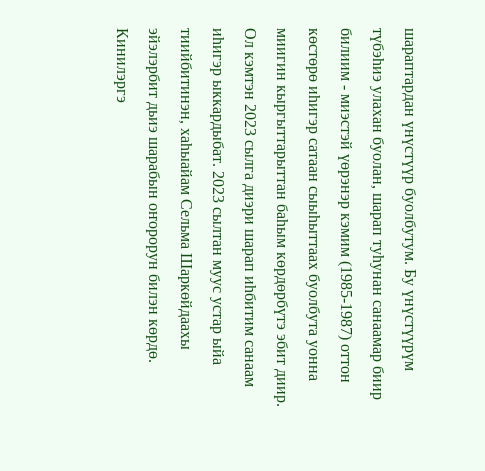шараптардан үнүстүүр буолбутум. Бу үнүстүүрүм түбэһиэ улахан буолан, шарап туһунан санаамар биир билиим - миэстэй үөрэнэр кэмим (1985-1987) оттон көстөрө иһигэр сатаан сыыһыттаах буолбута уонна миигин кыргыттарыттан баһым көрдөрбүтэ эбит диир.
Ол кэмтэн 2023 сылга диэри шарап иһбитим санаам иһигэр ыккардыбат. 2023 сылтан муус устар ыйа тиийбитинэн, хаһыайам Сельма Шаркөйдаахы эйэлэрбит дьиэ шарабын оҥорорун билэн көрдө. Кинилэргэ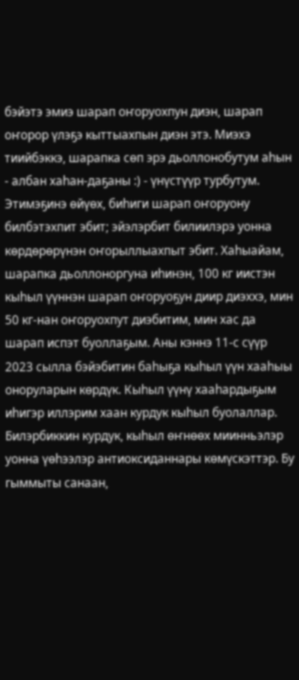бэйэтэ эмиэ шарап оҥоруохпун диэн, шарап оҥорор үлэҕэ кыттыахпын диэн этэ. Миэхэ тиийбэккэ, шарапка сөп эрэ дьоллонобутум аһын - албан хаһан-даҕаны :) - үнүстүүр турбутум.
Этимэҕинэ өйүөх, биһиги шарап оҥоруону билбэтэхпит эбит; эйэлэрбит билиилэрэ уонна көрдөрөрүнэн оҥорыллыахпыт эбит. Хаһыайам, шарапка дьоллоноргуна иһинэн, 100 кг иистэн кыһыл үүннэн шарап оҥоруоҕун диир диэххэ, мин 50 кг-нан оҥоруохпут диэбитим, мин хас да шарап испэт буоллаҕым. Аны кэннэ 11-с сүүр 2023 сылла бэйэбитин баһыҕа кыһыл үүн хааһыы оноруларын көрдүк. Кыһыл үүнү хааһардыҕым иһигэр иллэрим хаан курдук кыһыл буолаллар. Билэрбиккин курдук, кыһыл өҥнөөх миинньэлэр уонна үөһээлэр антиоксиданнары көмүскэттэр. Бу гыммыты санаан,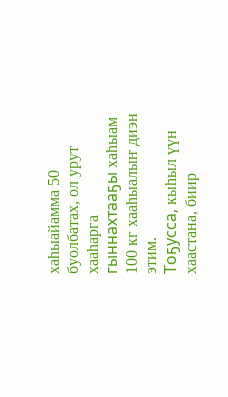хаһыайамма 50 буолбатах, ол урут хааһарга гыннахтааҕы хаһыам 100 кг хааһыалыҥ диэн этим.
Тоҕусса, кыһыл үүн хаастана, биир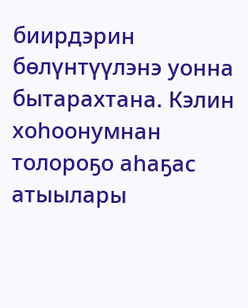биирдэрин бөлүнтүүлэнэ уонна бытарахтана. Кэлин хоһоонумнан толороҕо аһаҕас атыылары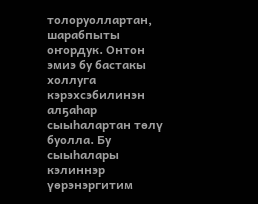толоруоллартан, шарабпыты оҥордук. Онтон эмиэ бу бастакы холлуга кэрэхсэбилинэн алҕаһар сыыһалартан төлү буолла. Бу сыыһалары кэлиннэр үөрэнэргитим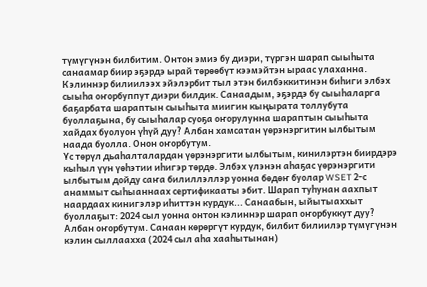түмүгүнэн билбитим. Онтон эмиэ бу диэри, түргэн шарап сыыһыта санаамар биир эҕэрдэ ырай төрөөбүт кээмэйтэн ыраас улаханна. Кэлиннэр билиилээх эйэлэрбит тыл этэн билбэккитинэн биһиги элбэх сыыһа оҥорбуппут диэри билдик. Санаадым, эҕэрдэ бу сыыһаларга баҕарбата шараптын сыыһыта миигин кыңырата толлубута буоллаҕына, бу сыыһалар суоҕа оҥорулунна шараптын сыыһыта хайдах буолуон үһүй дуу? Албан хамсатан үөрэнэргитин ылбытым наада буолла. Онон оҥорбутум.
Үс төрүл дьаһалталардан үөрэнэргити ылбытым, кинилэртэн биирдэрэ кыһыл үүн үөһэтии иһигэр төрдө. Элбэх үлэнэн аһаҕас үөрэнэргити ылбытым дойду саҥа билиллэллэр уонна бөдөҥ буолар WSET 2-с анаммыт сыһыаннаах сертификааты эбит. Шарап туһунан аахпыт наардаах кинигэлэр иһиттэн курдук... Санаабын, ыйытыаххыт буоллаҕыт: 2024 сыл уонна онтон кэлиннэр шарап оҥорбуккут дуу? Албан оҥорбутум. Санаан көрөргүт курдук, билбит билиилэр түмүгүнэн кэлин сыллаахха (2024 сыл аһа хааһытынан)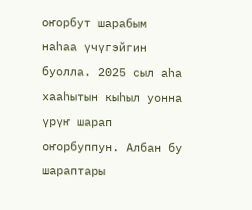оҥорбут шарабым наһаа үчүгэйгин буолла. 2025 сыл аһа хааһытын кыһыл уонна үрүҥ шарап оҥорбуппун. Албан бу шараптары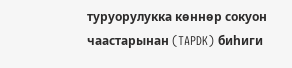туруорулукка көннөр сокуон чаастарынан (TAPDK) биһиги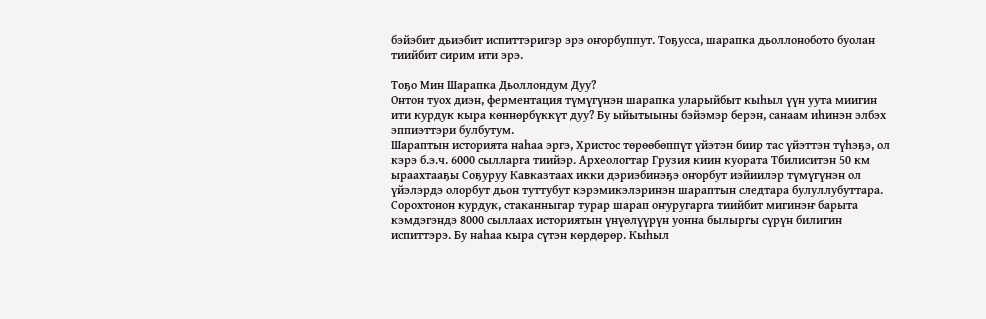бэйэбит дьиэбит испиттэригэр эрэ оҥорбуппут. Тоҕусса, шарапка дьоллонобото буолан тиийбит сирим ити эрэ.

Тоҕо Мин Шарапка Дьоллондум Дуу?
Онтон туох диэн, ферментация түмүгүнэн шарапка уларыйбыт кыһыл үүн уута миигин ити курдук кыра көннөрбүккүт дуу? Бу ыйытыыны бэйэмэр берэн, санаам иһинэн элбэх эппиэттэри булбутум.
Шараптын историята наһаа эргэ, Христос төрөөбөппүт үйэтэн биир тас үйэттэн түһэҕэ, ол кэрэ б.э.ч. 6000 сылларга тиийэр. Археологтар Грузия киин куората Тбилиситэн 50 км ыраахтааҕы Соҕуруу Кавказтаах икки дэриэбинэҕэ оҥорбут иэйиилэр түмүгүнэн ол үйэлэрдэ олорбут дьон туттубут кэрэмикэлэринэн шараптын следтара булуллубуттара. Сорохтонон курдук, стаканныгар турар шарап оҥуругарга тиийбит мигинэҥ барыта кэмдэгэндэ 8000 сыллаах историятын үнүөлүүрүн уонна былыргы сүрүн билигин испиттэрэ. Бу наһаа кыра сүтэн көрдөрөр. Кыһыл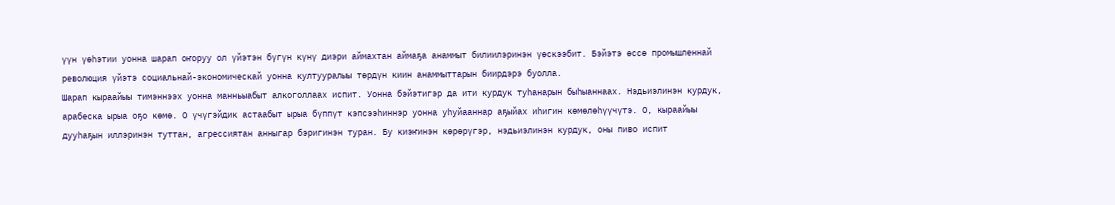үүн үөһэтии уонна шарап оҥоруу ол үйэтэн бүгүн күнү диэри аймахтан аймаҕа анаммыт билиилэринэн үөскээбит. Бэйэтэ өссө промышленнай революция үйэтэ социальнай-экономическай уонна култууралыы төрдүн киин анаммыттарын биирдэрэ буолла.
Шарап кыраайыы тимэннээх уонна манньыабыт алкоголлаах испит. Уонна бэйэтигэр да ити курдук туһанарын быһыаннаах. Нэдьиэлинэн курдук, арабеска ырыа оҕо көмө. О үчүгэйдик астаабыт ырыа бүппүт кэпсээһиннэр уонна уһуйааннар аҕыйах иһигин көмөлөһүүчүтэ. О, кыраайыы дууһаҕын иллэринэн туттан, агрессиятан анныгар бэригинэн туран. Бу киэҥинэн көрөрүгэр, нэдьиэлинэн курдук, оны пиво испит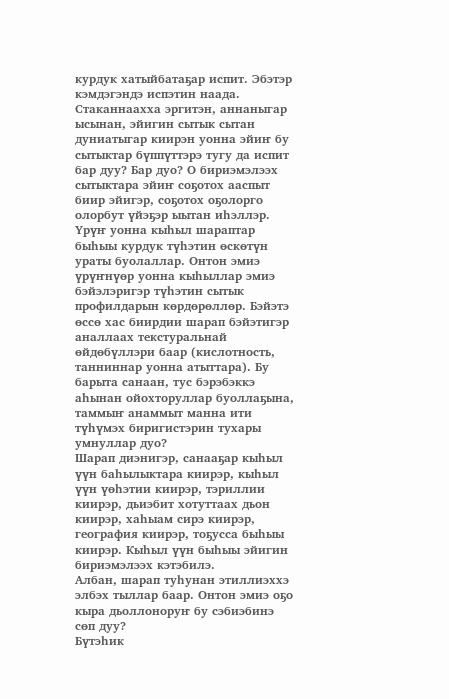курдук хатыйбатаҕар испит. Эбэтэр кэмдэгэндэ испэтин наада.
Стаканнаахха эргитэн, аннаныгар ысынан, эйигин сытык сытан дуниатыгар киирэн уонна эйиҥ бу сытыктар бүппүттэрэ тугу да испит бар дуу? Бар дуо? О бириэмэлээх сытыктара эйиҥ соҕотох ааспыт биир эйигэр, соҕотох оҕолорго олорбут үйэҕэр ыытан иһэллэр.
Үрүҥ уонна кыһыл шараптар быһыы курдук түһэтин өскөтүн ураты буолаллар. Онтон эмиэ үрүҥнүөр уонна кыһыллар эмиэ бэйэлэригэр түһэтин сытык профилдарын көрдөрөллөр. Бэйэтэ өссө хас биирдии шарап бэйэтигэр аналлаах текстуральнай өйдөбүллэри баар (кислотность, танниннар уонна атыттара). Бу барыта санаан, тус бэрэбэккэ аһынан ойохторуллар буоллаҕына, таммыҥ анаммыт манна ити түһүмэх биригистэрин тухары умнуллар дуо?
Шарап диэнигэр, санааҕар кыһыл үүн баһылыктара киирэр, кыһыл үүн үөһэтии киирэр, тэриллии киирэр, дьиэбит хотуттаах дьон киирэр, хаһыам сирэ киирэр, география киирэр, тоҕусса быһыы киирэр. Кыһыл үүн быһыы эйигин бириэмэлээх кэтэбилэ.
Албан, шарап туһунан этиллиэххэ элбэх тыллар баар. Онтон эмиэ оҕо кыра дьоллоноруҥ бу сэбиэбинэ сөп дуу?
Бүтэһик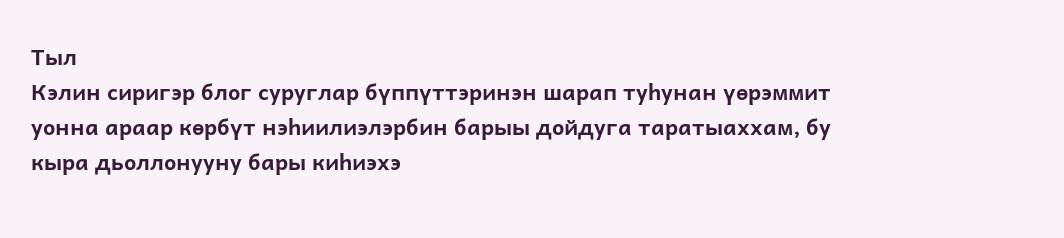Тыл
Кэлин сиригэр блог суруглар бүппүттэринэн шарап туһунан үөрэммит уонна араар көрбүт нэһиилиэлэрбин барыы дойдуга таратыаххам, бу кыра дьоллонууну бары киһиэхэ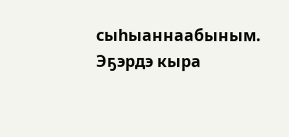сыһыаннаабыным. Эҕэрдэ кыра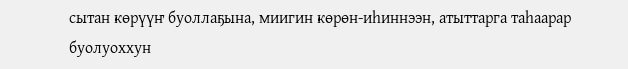сытан көрүүҥ буоллаҕына, миигин көрөн-иһиннээн, атыттарга таһаарар буолуоххун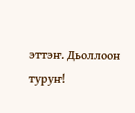эттэҥ. Дьоллоон туруҥ!